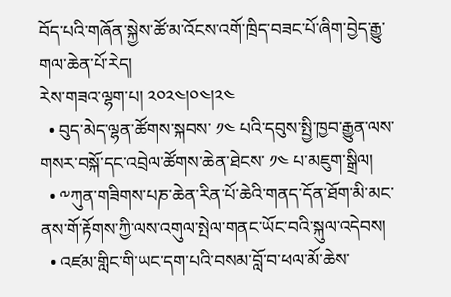བོད་པའི་གཞོན་སྐྱེས་ཚོ་མ་འོངས་འགོ་ཁྲིད་བཟང་པོ་ཞིག་བྱེད་རྒྱུ་གལ་ཆེན་པོ་རེད།
རེས་གཟའ་ལྷག་པ། ༢༠༢༤།༠༤།༢༤
  • བུད་མེད་ལྷན་ཚོགས་སྐབས་ ༡༤ པའི་དབུས་སྤྱི་ཁྱབ་རྒྱུན་ལས་གསར་བསྐོ་དང་འབྲེལ་ཚོགས་ཆེན་ཐེངས་ ༡༤ པ་མཇུག་སྒྲིལ།
  • ༸ཀུན་གཟིགས་པཎ་ཆེན་རིན་པོ་ཆེའི་གནད་དོན་ཐོག་མི་མང་ནས་གོ་རྟོགས་ཀྱི་ལས་འགུལ་སྤེལ་གནང་ཡོང་བའི་སྐུལ་འདེབས།
  • འཛམ་གླིང་གི་ཡང་དག་པའི་བསམ་བློ་བ་ཕལ་མོ་ཆེས་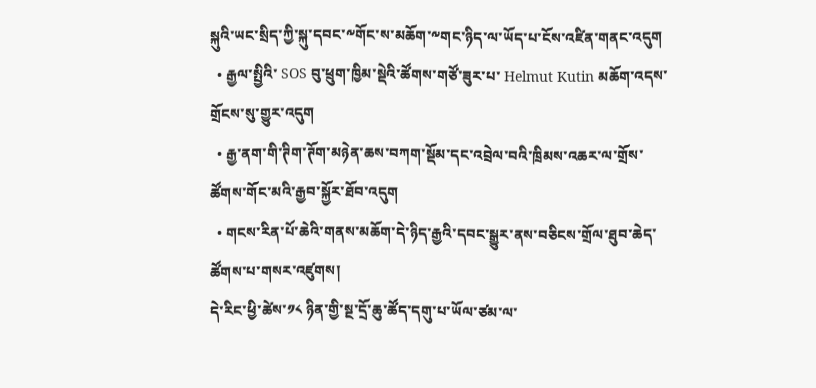སྐུའི་ཡང་སྲིད་ཀྱི་སྐུ་དབང་༸གོང་ས་མཆོག་༸གང་ཉིད་ལ་ཡོད་པ་ངོས་འཛིན་གནང་འདུག
  • རྒྱལ་སྤྱིའི་ SOS བུ་ཕྲུག་ཁྱིམ་སྡེའི་ཚོགས་གཙོ་ཟུར་པ་ Helmut Kutin མཆོག་འདས་གྲོངས་སུ་གྱུར་འདུག
  • རྒྱ་ནག་གི་ཊིག་ཊོག་མཉེན་ཆས་བཀག་སྡོམ་དང་འབྲེལ་བའི་ཁྲིམས་འཆར་ལ་གྲོས་ཚོགས་གོང་མའི་རྒྱབ་སྐྱོར་ཐོབ་འདུག
  • གངས་རིན་པོ་ཆེའི་གནས་མཆོག་དེ་ཉིད་རྒྱའི་དབང་སྒྱུར་ནས་བཅིངས་གྲོལ་ཐུབ་ཆེད་ཚོགས་པ་གསར་འཛུགས།
དེ་རིང་ཕྱི་ཚེས་༡༨ ཉིན་གྱི་སྔ་དྲོ་ཆུ་ཚོད་དགུ་པ་ཡོལ་ཙམ་ལ་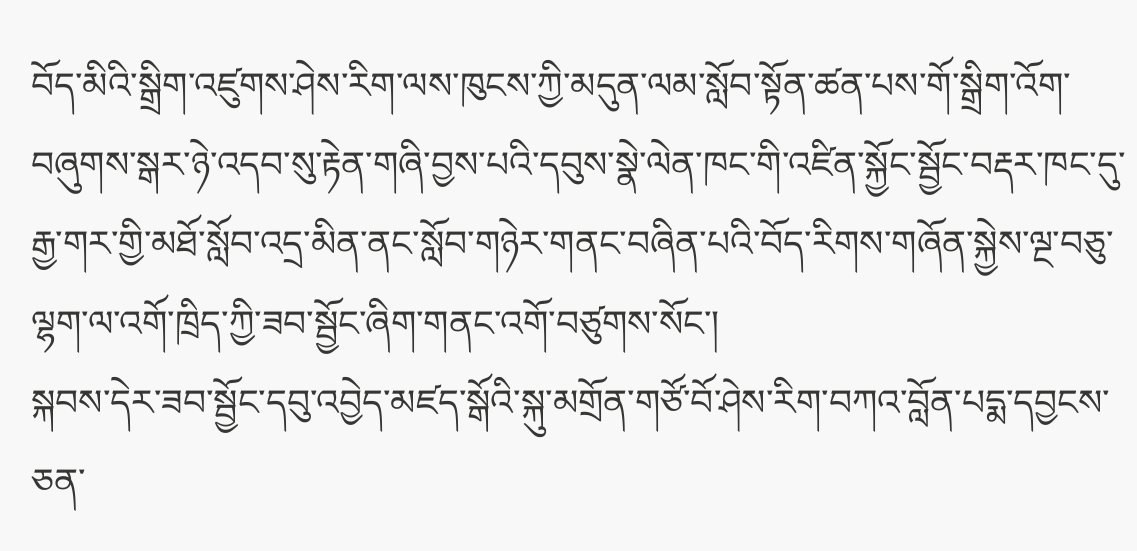བོད་མིའི་སྒྲིག་འཛུགས་ཤེས་རིག་ལས་ཁུངས་ཀྱི་མདུན་ལམ་སློབ་སྟོན་ཚན་པས་གོ་སྒྲིག་འོག་བཞུགས་སྒར་ཉེ་འདབ་སུ་རྟེན་གཞི་བྱས་པའི་དབུས་སྣེ་ལེན་ཁང་གི་འཛིན་སྐྱོང་སྦྱོང་བརྡར་ཁང་དུ་རྒྱ་གར་གྱི་མཐོ་སློབ་འདྲ་མིན་ནང་སློབ་གཉེར་གནང་བཞིན་པའི་བོད་རིགས་གཞོན་སྐྱེས་ལྔ་བཅུ་ལྷག་ལ་འགོ་ཁྲིད་ཀྱི་ཟབ་སྦྱོང་ཞིག་གནང་འགོ་བཙུགས་སོང་།
སྐབས་དེར་ཟབ་སྦྱོང་དབུ་འབྱེད་མཛད་སྒོའི་སྐུ་མགྲོན་གཙོ་བོ་ཤེས་རིག་བཀའ་བློན་པདྨ་དབྱངས་ཅན་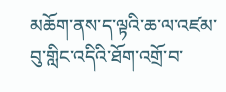མཆོག་ནས་ད་ལྟའི་ཆ་ལ་འཛམ་བུ་གླིང་འདིའི་ཐོག་འགྲོ་བ་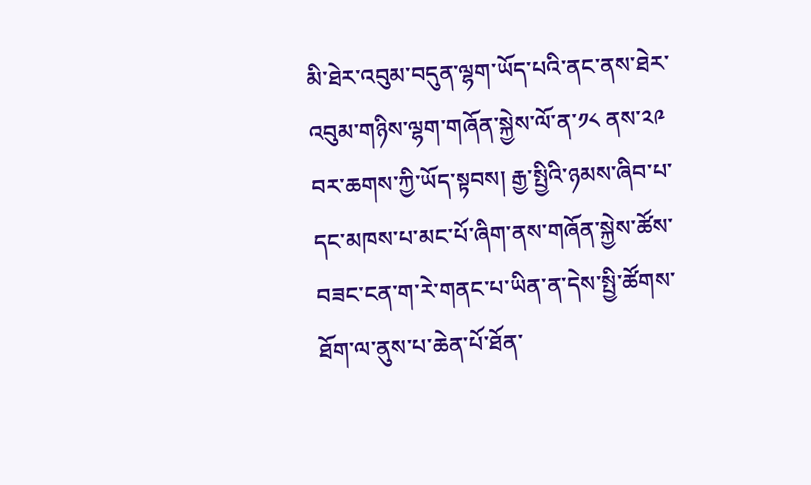མི་ཐེར་འབུམ་བདུན་ལྷག་ཡོད་པའི་ནང་ནས་ཐེར་འབུམ་གཉིས་ལྷག་གཞོན་སྐྱེས་ལོ་ན་༡༨ ནས་༢༩ བར་ཆགས་ཀྱི་ཡོད་སྟབས། རྒྱ་སྤྱིའི་ཉམས་ཞིབ་པ་དང་མཁས་པ་མང་པོ་ཞིག་ནས་གཞོན་སྐྱེས་ཚོས་བཟང་ངན་ག་རེ་གནང་པ་ཡིན་ན་དེས་སྤྱི་ཚོགས་ཐོག་ལ་ནུས་པ་ཆེན་པོ་ཐོན་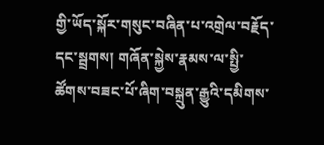གྱི་ཡོད་སྐོར་གསུང་བཞིན་པ་འགྲེལ་བརྗོད་དང་སྦྲགས། གཞོན་སྐྱེས་རྣམས་ལ་སྤྱི་ཚོགས་བཟང་པོ་ཞིག་བསྐྲུན་རྒྱུའི་དམིགས་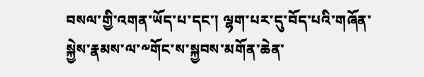བསལ་གྱི་འགན་ཡོད་པ་དང་། ལྷག་པར་དུ་བོད་པའི་གཞོན་སྐྱེས་རྣམས་ལ་༸གོང་ས་སྐྱབས་མགོན་ཆེན་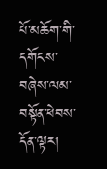པོ་མཆོག་གི་དགོངས་བཞེས་ལམ་བསྟོན་ཕེབས་དོན་ལྟར།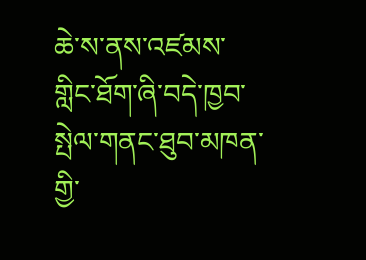ཆེ་ས་ནས་འཛམས་གླིང་ཐོག་ཞི་བདེ་ཁྱབ་སྤེལ་གནང་ཐུབ་མཁན་གྱི་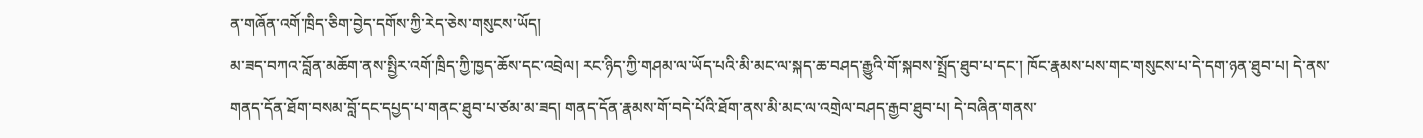ན་གཞོན་འགོ་ཁྲིད་ཅིག་བྱེད་དགོས་ཀྱི་རེད་ཅེས་གསུངས་ཡོད།
མ་ཟད་བཀའ་བློན་མཆོག་ནས་སྤྱིར་འགོ་ཁྲིད་ཀྱི་ཁྱད་ཆོས་དང་འབྲེལ། རང་ཉིད་ཀྱི་གཤམ་ལ་ཡོད་པའི་མི་མང་ལ་སྐད་ཆ་བཤད་རྒྱུའི་གོ་སྐབས་སྤྲོད་ཐུབ་པ་དང་། ཁོང་རྣམས་པས་གང་གསུངས་པ་དེ་དག་ཉན་ཐུབ་པ། དེ་ནས་གནད་དོན་ཐོག་བསམ་བློ་དང་དཔྱད་པ་གནང་ཐུབ་པ་ཙམ་མ་ཟད། གནད་དོན་རྣམས་གོ་བདེ་པོའི་ཐོག་ནས་མི་མང་ལ་འགྲེལ་བཤད་རྒྱབ་ཐུབ་པ། དེ་བཞིན་གནས་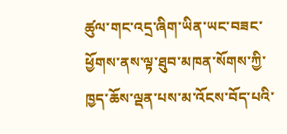ཚུལ་གང་འདྲ་ཞིག་ཡིན་ཡང་བཟང་ཕྱོགས་ནས་ལྟ་ཐུབ་མཁན་སོགས་ཀྱི་ཁྱད་ཆོས་ལྡན་པས་མ་འོངས་བོད་པའི་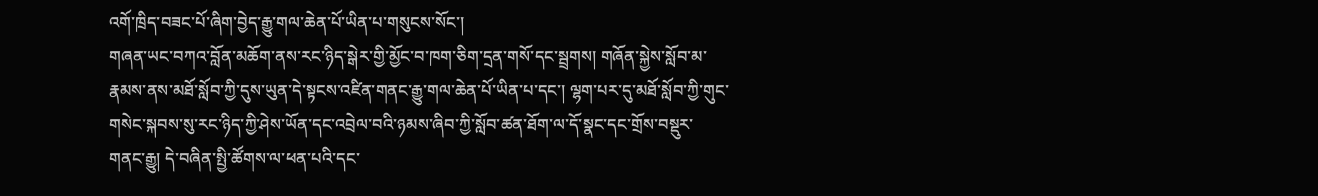འགོ་ཁྲིད་བཟང་པོ་ཞིག་བྱེད་རྒྱུ་གལ་ཆེན་པོ་ཡིན་པ་གསུངས་སོང་།
གཞན་ཡང་བཀའ་བློན་མཆོག་ནས་རང་ཉིད་སྒེར་གྱི་མྱོང་བ་ཁག་ཅིག་དྲན་གསོ་དང་སྦྲགས། གཞོན་སྐྱེས་སློབ་མ་རྣམས་ནས་མཐོ་སློབ་ཀྱི་དུས་ཡུན་དེ་སྟངས་འཛིན་གནང་རྒྱུ་གལ་ཆེན་པོ་ཡིན་པ་དང་། ལྷག་པར་དུ་མཐོ་སློབ་ཀྱི་གུང་གསེང་སྐབས་སུ་རང་ཉིད་ཀྱི་ཤེས་ཡོན་དང་འབྲེལ་བའི་ཉམས་ཞིབ་ཀྱི་སློབ་ཚན་ཐོག་ལ་དོ་སྣང་དང་གྲོས་བསྡུར་གནང་རྒྱུ། དེ་བཞིན་སྤྱི་ཚོགས་ལ་ཕན་པའི་དང་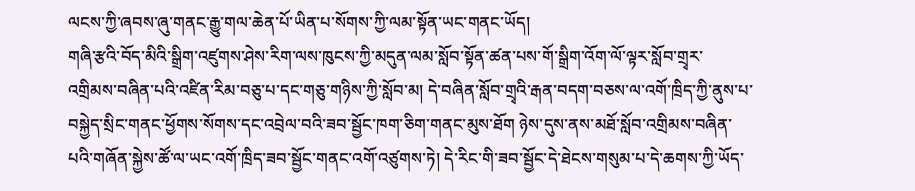ལངས་ཀྱི་ཞབས་ཞུ་གནང་རྒྱུ་གལ་ཆེན་པོ་ཡིན་པ་སོགས་ཀྱི་ལམ་སྟོན་ཡང་གནང་ཡོད།
གཞི་རྩའི་བོད་མིའི་སྒྲིག་འཛུགས་ཤེས་རིག་ལས་ཁུངས་ཀྱི་མདུན་ལམ་སློབ་སྟོན་ཚན་པས་གོ་སྒྲིག་འོག་ལོ་ལྟར་སློབ་གྲྭར་འགྲིམས་བཞིན་པའི་འཛིན་རིམ་བཅུ་པ་དང་གཅུ་གཉིས་ཀྱི་སློབ་མ། དེ་བཞིན་སློབ་གྲྭའི་རྒན་བདག་བཅས་ལ་འགོ་ཁྲིད་ཀྱི་ནུས་པ་བསྐྱེད་སྲིང་གནང་ཕྱོགས་སོགས་དང་འབྲེལ་བའི་ཟབ་སྦྱོང་ཁག་ཅིག་གནང་མུས་ཐོག ཉེས་དུས་ནས་མཐོ་སློབ་འགྲིམས་བཞིན་པའི་གཞོན་སྐྱེས་ཚོ་ལ་ཡང་འགོ་ཁྲིད་ཟབ་སྦྱོང་གནང་འགོ་འཙུགས་ཏེ། དེ་རིང་གི་ཟབ་སྦྱོང་དེ་ཐེངས་གསུམ་པ་དེ་ཆགས་ཀྱི་ཡོད་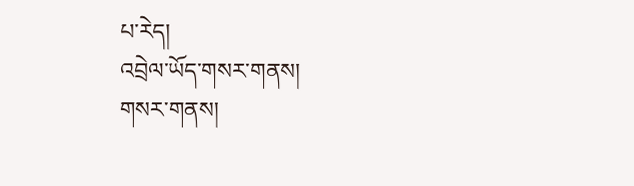པ་རེད།
འབྲེལ་ཡོད་གསར་གནས།
གསར་གནས།